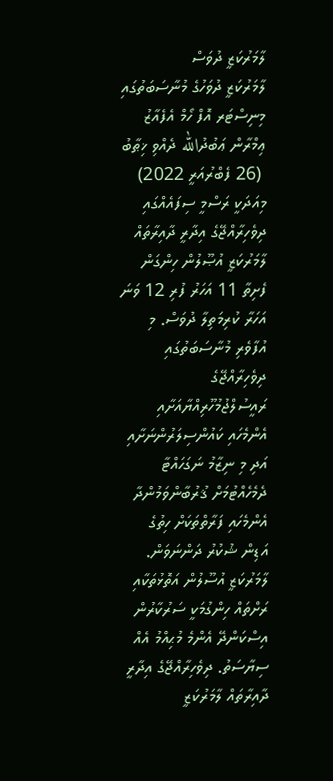ލާމަރުކަޒީ ދުވަސް
ލާމަރުކަޒީ ދުވަހުގެ މުނާސަބަތުގައި މިނިސްޓަރ އޮފް ހޯމް އެފެއާޒު ޢިމްރާން ޢަބުދުالله ދެއްވި ޚިޠާބު
 (26 ފެބްރުއަރީ 2022)
މިއަދަކީ ރަސްމީ ސިފައެއްގައި ދިވެހިރާއްޖޭގެ އިދާރީ ދާއިރާތައް ލާމަރުކަޒީ އުޞޫލުން ހިންގަން ފެށިތާ 11 އަހަރު ފުރި 12 ވަނަ އަހަރާ ކުރިމަތިލާ ދުވަސް. މި އުފާވެރި މުނާސަބަތުގައި ދިވެހިރާއްޖޭގެ ރައީސުލްޖުމުހޫރިއްޔާއަށާއި އެންމެހައި ކައުންސިލަރުންނަށާއި އަދި މި ނިޒާމު ނަގަހައްޓާ ދެމެހެއްޓުމަށް ޤުރުބާންވަމުންދާ އެންމެހައި ފަރާތްތަކަށް ހިތުގެ އަޑިން ޝުކުރު ދަންނަވަން.
ލާމަރުކަޒީ އުސޫލުން އަތޮޅުތަކާއި ރަށްތައް ހިންގުމަކީ ސަރުކާރުން އިސްކަންދޭ އެންމެ މުޙިއްމު އެއް ސިޔާސަތު. ދިވެހިރާއްޖޭގެ އިދާރީ ދާއިރާތައް ލާމަރުކަޒީ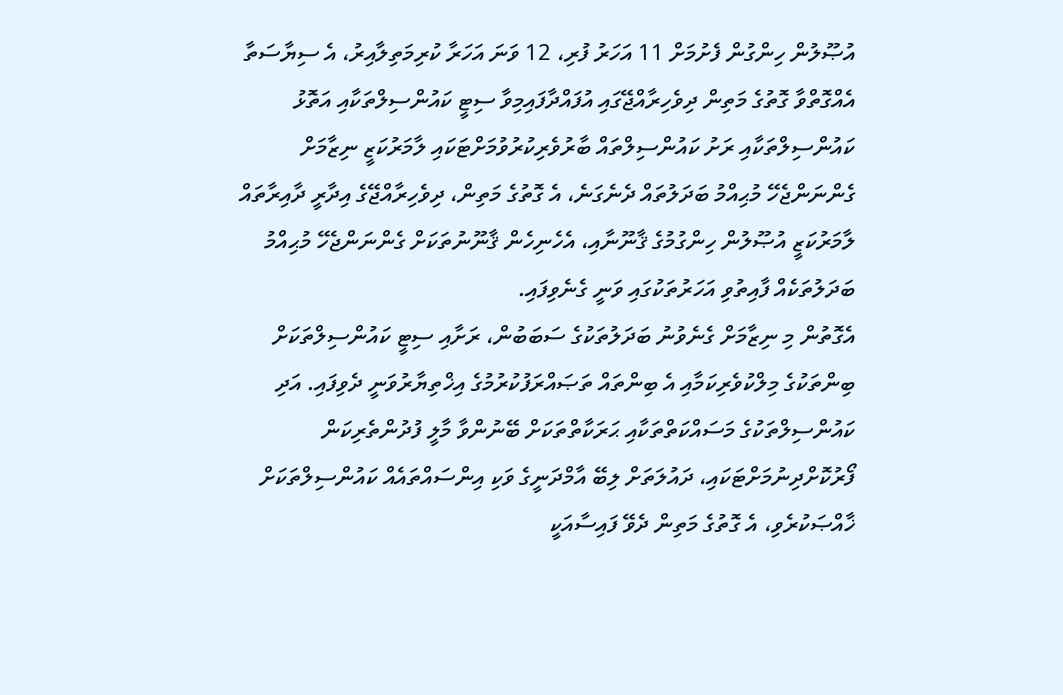އުޞޫލުން ހިންގުން ފެށުމަށް 11 އަހަރު ފުރި، 12 ވަނަ އަހަރާ ކުރިމަތިލާއިރު، އެ ސިޔާސަތާ އެއްގޮތްވާ ގޮތުގެ މަތިން ދިވެހިރާއްޖޭގައި އުފައްދާފައިމިވާ ސިޓީ ކައުންސިލްތަކާއި އަތޮޅު ކައުންސިލްތަކާއި ރަށު ކައުންސިލްތައް ބާރުވެރިކުރުވުމަށްޓަކައި ލާމަރުކަޒީ ނިޒާމަށް ގެންނަންޖެހޭ މުޙިއްމު ބަދަލުތައް ދެނެގަނެ، އެ ގޮތުގެ މަތިން، ދިވެހިރާއްޖޭގެ އިދާރީ ދާއިރާތައް ލާމަރުކަޒީ އުޞޫލުން ހިންގުމުގެ ޤާނޫނާއި، އެހެނިހެން ޤާނޫނުތަކަށް ގެންނަންޖެހޭ މުޙިއްމު ބަދަލުތަކެއް ފާއިތުވި އަހަރުތަކުގައި ވަނީ ގެނެވިފައި.
އެގޮތުން މި ނިޒާމަށް ގެނެވުނު ބަދަލުތަކުގެ ސަބަބުން، ރަށާއި ސިޓީ ކައުންސިލްތަކަށް ބިންތަކުގެ މިލްކުވެރިކަމާއި އެ ބިންތައް ތަޞައްރަފުކުރުމުގެ އިޚްތިޔާރުވަނީ ދެވިފައި. އަދި ކައުންސިލްތަކުގެ މަސައްކަތްތަކާއި ޙަރަކާތްތަކަށް ބޭނުންވާ މާލީ ފުދުންތެރިކަން ފޯރުކޮށްދިނުމަށްޓަކައި، ދައުލަތަށް ލިބޭ އާމްދަނީގެ ވަކި އިންސައްތައެއް ކައުންސިލްތަކަށް ޚާއްޞަކުރެވި، އެ ގޮތުގެ މަތިން ދެވޭ ފައިސާއަކީ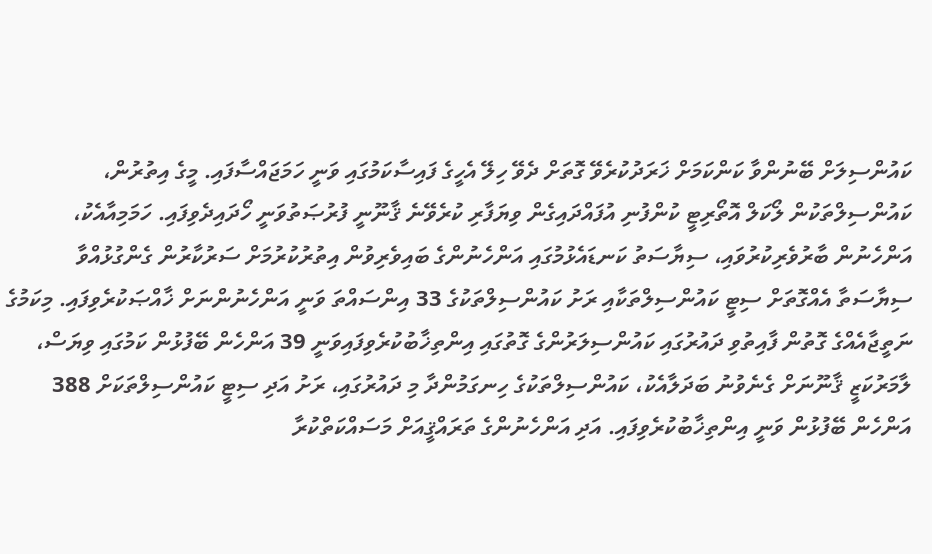ކައުންސިލަށް ބޭނުންވާ ކަންކަމަށް ޚަރަދުކުރެވޭ ގޮތަށް ދެވޭ ހިލޭ އެހީގެ ފައިސާކަމުގައި ވަނީ ހަމަޖައްސާފައި. މީގެ އިތުރުން، ކައުންސިލްތަކުން ލޯކަލް އޮތޯރިޓީ ކުންފުނި އުފައްދައިގެން ވިޔަފާރި ކުރެވޭނެ ޤާނޫނީ ފުރުޞަތުވަނީ ހޯދައިދެވިފައި. ހަމަމިއާއެކު، އަންހެނުން ބާރުވެރިކުރުވައި، ސިޔާސަތު ކަނޑައެޅުމުގައި އަންހެނުންގެ ބައިވެރިވުން އިތުރުކުރުމަށް ސަރުކާރުން ގެންގުޅުއްވާ ސިޔާސަތާ އެއްގޮތަށް ސިޓީ ކައުންސިލްތަކާއި ރަށު ކައުންސިލްތަކުގެ 33 އިންސައްތަ ވަނީ އަންހެނުންނަށް ޚާއްޞަކުރެވިފައި. މިކަމުގެ ނަތީޖާއެއްގެ ގޮތުން ފާއިތުވި ދައުރުގައި ކައުންސިލަރުންގެ ގޮތުގައި އިންތިޚާބުކުރެވިފައިވަނީ 39 އަންހެން ބޭފުޅުން ކަމުގައި ވިޔަސް، ލާމަރުކަޒީ ޤާނޫނަށް ގެނެވުނު ބަދަލާއެކު، ކައުންސިލްތަކުގެ ހިނގަމުންދާ މި ދައުރުގައި، ރަށު އަދި ސިޓީ ކައުންސިލްތަކަށް 388 އަންހެން ބޭފުޅުން ވަނީ އިންތިޚާބުކުރެވިފައި. އަދި އަންހެނުންގެ ތަރައްޤީއަށް މަސައްކަތްކުރާ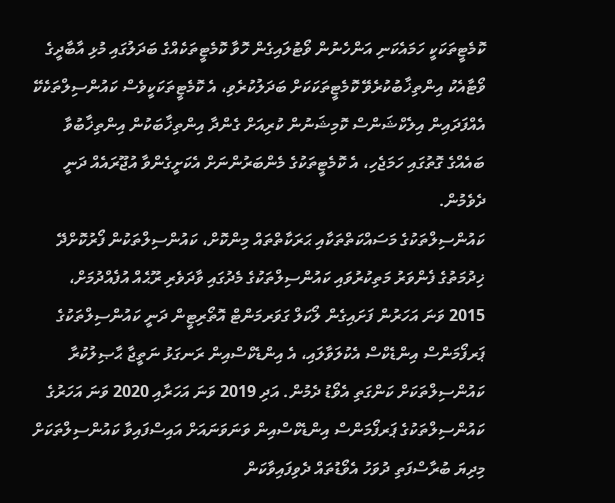ކޮމެޓީތަކަކީ ހަމައެކަނި އަންހެނުން ވޯޓުލައިގެން ހޮވާ ކޮމެޓީތަކެއްގެ ބަދަލުގައި މުޅި އާބާދީގެ ވޯޓާއެކު އިންތިޚާބުކުރެވޭ ކޮމެޓީތަކަކަށް ބަދަލުކުރެވި، އެ ކޮމެޓީތަކަކީވެސް ކައުންސިލްތަކެކޭ އެއްފަދައިން އިލެކްޝަންސް ކޮމިޝަނުން ކުރިއަށް ގެންދާ އިންތިޚާބަކުން އިންތިޚާބުވާ ބައެއްގެ ގޮތުގައި ހަމަޖެހި، އެ ކޮމެޓީތަކުގެ މެންބަރުންނަށް އެކަށީގެންވާ އުޖޫރައެއް ދަނީ ދެވެމުން.
ކައުންސިލްތަކުގެ މަސައްކަތްތަކާއި ޙަރަކާތްތައް މިންކޮށް، ކައުންސިލްތަކުން ފޯރުކޮށްދޭ ޚިދުމަތުގެ ފެންވަރު މަތިކުރުވައި ކައުންސިލްތަކުގެ މެދުގައި ވާދަވެރި ރޫޙެއް އުފެއްދުމަށް، 2015 ވަނަ އަހަރުން ފަށައިގެން ލޯކަލް ގަވަރމަންޓް އޮތޯރިޓީން ދަނީ ކައުންސިލްތަކުގެ ޕަރފޯމަންސް އިންޑެކްސް އެކުލަވާލައި، އެ އިންޑެކްސްއިން ރަނގަޅު ނަތީޖާ ޙާޞިލުކުރާ ކައުންސިލްތަކަށް ކަންގަތި އެވޯޑު ދެމުން. އަދި 2019 ވަނަ އަހަރާއި 2020 ވަނަ އަހަރުގެ ކައުންސިލްތަކުގެ ޕަރފޯމަންސް އިންޑެކްސްއިން ވަނަވަނައަށް އައިސްފައިވާ ކައުންސިލްތަކަށް މިދިޔަ ބުރާސްފަތި ދުވަހު އެވޯޑުތައް ދެވިފައިވާކަން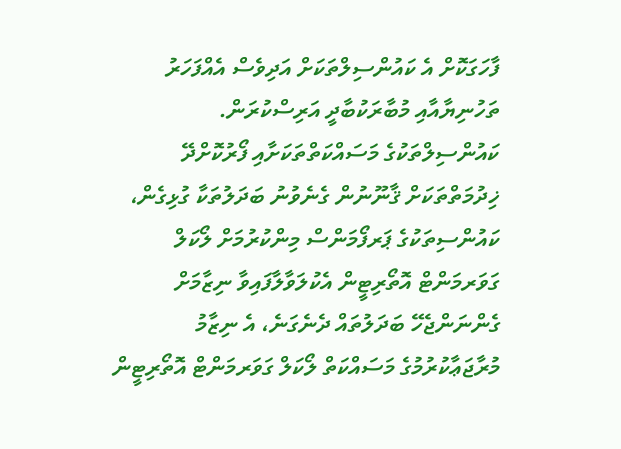ފާހަގަކޮށް އެ ކައުންސިލްތަކަށް އަދިވެސް އެއްފަހަރު ތަހުނިޔާއާއި މުބާރަކުބާދީ އަރިސްކުރަން.
ކައުންސިލްތަކުގެ މަސައްކަތްތަކަށާއި ފޯރުކޮށްދޭ ޚިދުމަތްތަކަށް ޤާނޫނުން ގެނެވުނު ބަދަލުތަކާ ގުޅިގެން، ކައުންސިތަކުގެ ޕަރފޯމަންސް މިންކުރުމަށް ލޯކަލް ގަވަރމަންޓް އޮތޯރިޓީން އެކުލަވާލާފައިވާ ނިޒާމަށް ގެންނަންޖެހޭ ބަދަލުތައް ދެނެގަނެ، އެ ނިޒާމު މުރާޖަޢާކުރުމުގެ މަސައްކަތް ލޯކަލް ގަވަރމަންޓް އޮތޯރިޓީން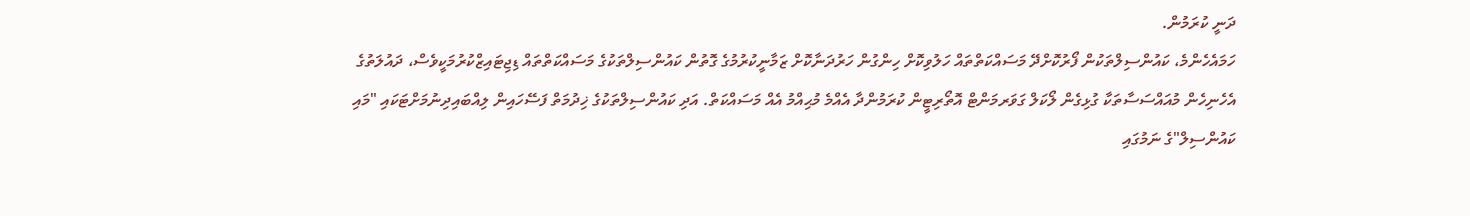ދަނީ ކުރަމުން.
ހަމައެހެންމެ، ކައުންސިލްތަކުން ފޯރުކޮށްދޭ މަސައްކަތްތައް ހަލުވިކޮށް ހިންގުން ހަރުދަނާކޮށް ޒަމާނީކުރުމުގެ ގޮތުން ކައުންސިލްތަކުގެ މަސައްކަތްތައް ޑިޖިޓައިޒްކުރުމަކީވެސް، ދައުލަތުގެ އެހެނިހެން މުއައްސަސާތަކާ ގުޅިގެން ލޯކަލް ގަވަރމަންޓް އޮތޯރިޓީން ކުރަމުންދާ އެއްމެ މުޙިއްމު އެއް މަސައްކަތް. އަދި ކައުންސިލްތަކުގެ ޚިދުމަތް ފަސޭހައިން ލިއްބައިދިނުމަށްޓަކައި "މައި ކައުންސިލް"ގެ ނަމުގައި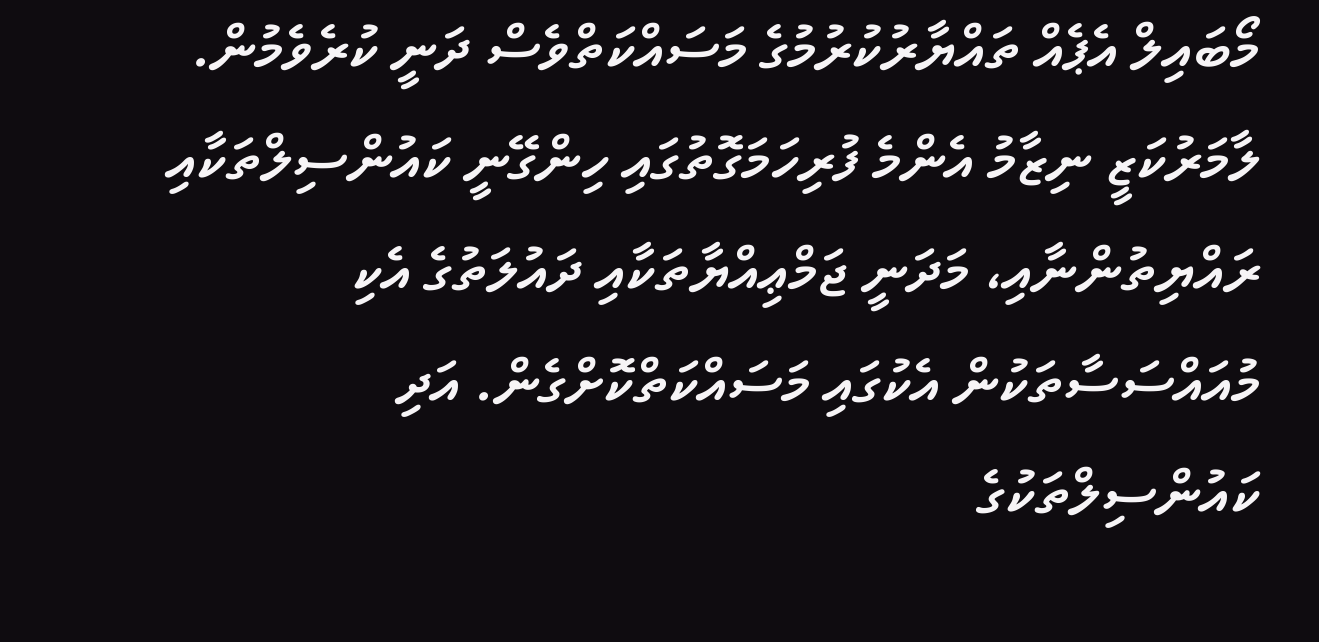މޯބައިލް އެޕެއް ތައްޔާރުކުރުމުގެ މަސައްކަތްވެސް ދަނީ ކުރެވެމުން.
ލާމަރުކަޒީ ނިޒާމު އެންމެ ފުރިހަމަގޮތުގައި ހިންގޭނީ ކައުންސިލްތަކާއި ރައްޔިތުންނާއި، މަދަނީ ޖަމްޢިއްޔާތަކާއި ދައުލަތުގެ އެކި މުއައްސަސާތަކުން އެކުގައި މަސައްކަތްކޮށްގެން. އަދި ކައުންސިލްތަކުގެ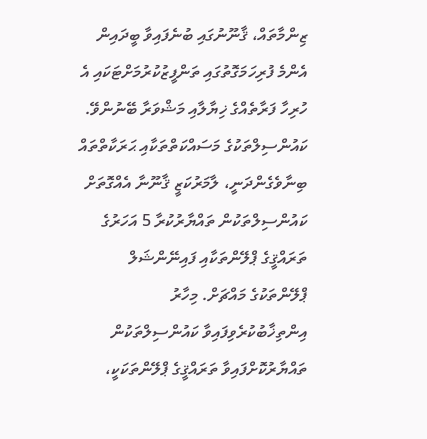ޒިންމާތައް، ޤާނޫނުގައި ބުނެފައިވާ ބީދައިން އެންމެ ފުރިހަމަގޮތުގައި ތަންފީޒުކުރުމަށްޓަކައި އެ ހުރިހާ ފަރާތެއްގެ ޚިޔާލާއި މަޝްވަރާ ބޭނުންވޭ. ކައުންސިލްތަކުގެ މަސައްކަތްތަކާއި ޙަރަކާތްތައް ބިނާވެގެންދަނީ، ލާމަރުކަޒީ ޤާނޫނާ އެއްގޮތަށް ކައުންސިލްތަކުން ތައްޔާރުކުރާ 5 އަހަރުގެ ތަރައްޤީގެ ޕްލޭންތަކާއި ފައިނޭންޝަލް ޕްލޭންތަކުގެ މައްޗަށް. މިހާރު އިންތިޚާބުކުރެވިފައިވާ ކައުންސިލްތަކުން ތައްޔާރުކޮށްފައިވާ ތަރައްޤީގެ ޕްލޭންތަކަކީ،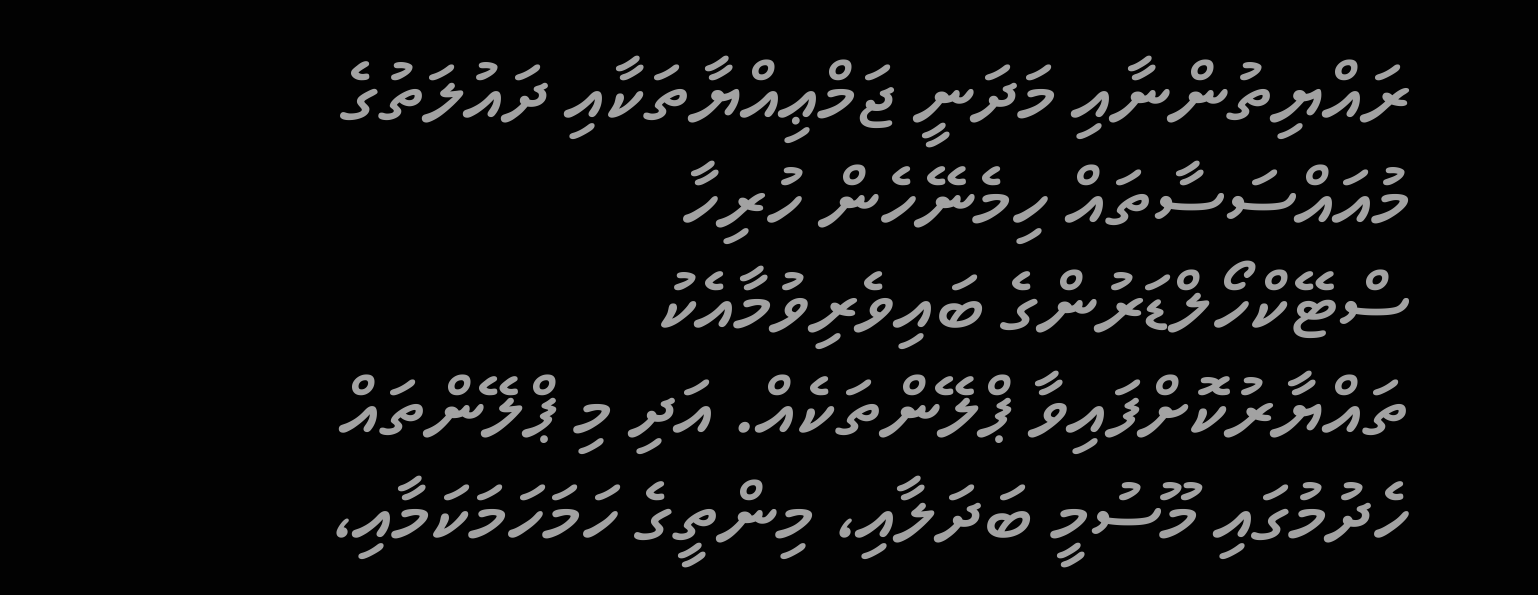ރައްޔިތުންނާއި މަދަނީ ޖަމްޢިއްޔާތަކާއި ދައުލަތުގެ މުއައްސަސާތައް ހިމެނޭހެން ހުރިހާ ސްޓޭކްހޯލްޑަރުންގެ ބައިވެރިވުމާއެކު ތައްޔާރުކޮށްފައިވާ ޕްލޭންތަކެއް. އަދި މި ޕްލޭންތައް ހެދުމުގައި މޫސުމީ ބަދަލާއި، މިންތީގެ ހަމަހަމަކަމާއި،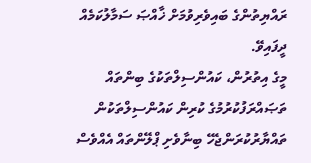ރައްޔިތުންގެ ބައިވެރިވުމަށް ޚާއްޞަ ސަމާލުކަމެއް ދީފައިވޭ.
މީގެ އިތުރުން، ކައުންސިލްތަކުގެ ބިންތައް ތަޞައްރަފުކުރުމުގެ ކުރިން ކައުންސިލްތަކުން ތައްޔާރުކުރަންޖެހޭ ބިނާވެށި ޕްލޭންތައް އެއްވެސް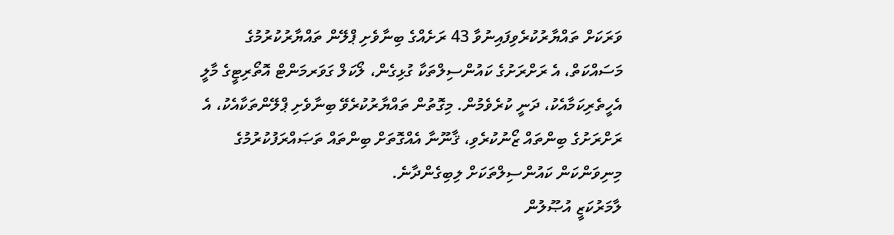ވަރަކަށް ތައްޔާރުކުރެވިފައިނުވާ 43 ރަށެއްގެ ބިނާވެށި ޕްލޭން ތައްޔާރުކުރުމުގެ މަސައްކަތް، އެ ރަށްރަށުގެ ކައުންސިލްތަކާ ގުޅިގެން، ލޯކަލް ގަވަރމަންޓް އޮތޯރިޓީގެ މާލީ އެހީތެރިކަމާއެކު، ދަނީ ކުރެވެމުން. މިގޮތުން ތައްޔާރުކުރެވޭ ބިނާވެށި ޕްލޭންތަކާއެކު، އެ ރަށްރަށުގެ ބިންތައް ޒޯނުކުރެވި، ޤާނޫނާ އެއްގޮތަށް ބިންތައް ތަޞައްރަފުކުރުމުގެ މިނިވަންކަން ކައުންސިލްތަކަށް ލިބިގެންދާނެ.
ލާމަރުކަޒީ އުޞޫލުން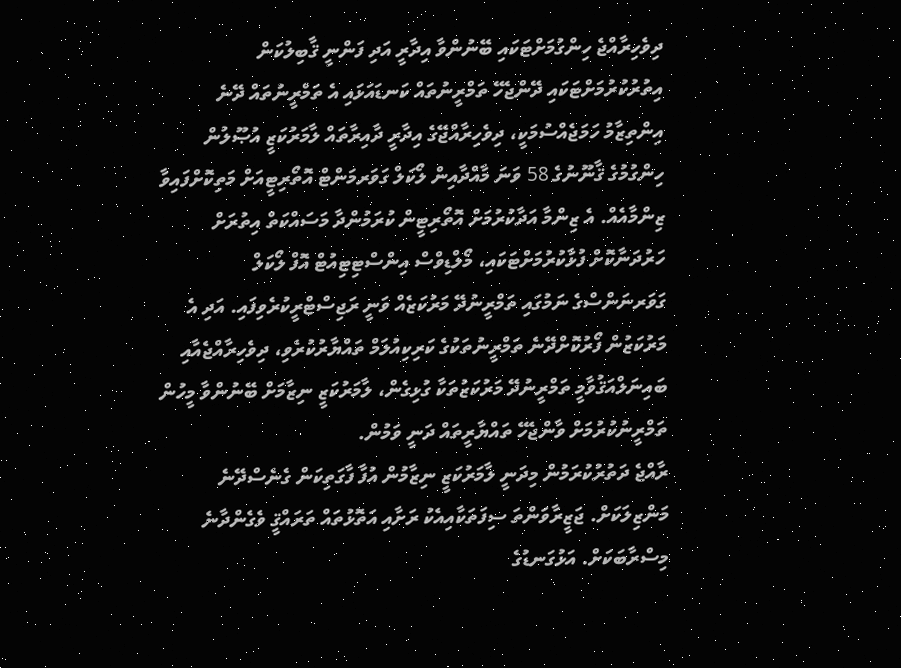ދިވެހިރާއްޖެ ހިންގުމަށްޓަކައި ބޭނުންވާ އިދާރީ އަދި ފަންނީ ޤާބިލުކަން އިތުރުކުރުމަށްޓަކައި ދޭންޖެހޭ ތަމްރީނުތައް ކަނޑައަޅައި އެ ތަމްރީނުތައް ދޭނެ އިންތިޒާމު ހަމަޖެއްސުމަކީ، ދިވެހިރާއްޖޭގެ އިދާރީ ދާއިރާތައް ލާމަރުކަޒީ އުޞޫލުން ހިންގުމުގެ ޤާނޫނުގެ 58 ވަނަ މާއްދާއިން ލޯކަލް ގަވަރމަންޓް އޮތޯރިޓީއަށް މަތިކޮށްފައިވާ ޒިންމާއެއް. އެ ޒިންމާ އަދާކުރުމަށް އޮތޯރިޓީން ކުރަމުންދާ މަސައްކަތް އިތުރަށް ހަރުދަނާކޮށް ފުޅާކުރުމަށްޓަކައި، މޯލްޑިވްސް އިންސްޓިޓިއުޓް އޮފް ލޯކަލް ގަވަރނަންސްގެ ނަމުގައި ތަމްރީނުދޭ މަރުކަޒެއް ވަނީ ރަޖިސްޓްރީކުރެވިފައި. އަދި އެ މަރުކަޒުން ފޯރުކޮށްދޭނެ ތަމްރީނުތަކުގެ ކަރިކިއުލަމް ތައްޔާރުކުރެވި، ދިވެހިރާއްޖެއާއި ބައިނަލްއަޤުވާމީ ތަމްރީނުދޭ މަރުކަޒުތަކާ ގުޅިގެން، ލާމަރުކަޒީ ނިޒާމަށް ބޭނުންވާ މީހުން ތަމްރީނުކުރުމަށް ވާންޖެހޭ ތައްޔާރީތައް ދަނީ ވަމުން.
ރާއްޖެ ދަތުރުކުރަމުން މިދަނީ ލާމަރުކަޒީ ނިޒާމުން އުފާ ފާގަތިކަން ގެނެސްދޭނެ މަންޒިލަކަށް. ޖަޒީރާވަންތަ ސިފަތަކާއިއެކު ރަށާއި އަތޮޅުތައް ތަރައްޤީ ވެގެންދާނެ މިސްރާބަކަށް. އަޅުގަނޑުގެ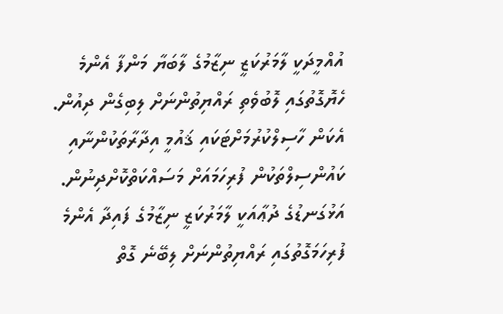އުއްމީދަކީ ލާމަރުކަޒީ ނިޒާމުގެ ލާބަޔާ މަންފާ އެންމެ ހެޔޮގޮތުގައި ލޮބުވެތި ރައްޔިތުންނަށް ލިބިގެން ދިއުން. އެކަން ހާސިލްކުރުމަށްޓަކައި ޤައުމީ އިދާރާތަކުންނާއި ކައުންސިލްތަކުން ފުރިހަމައަށް މަސައްކަތްކޮށްދިނުން. އަޅުގަނޑުގެ ދުޢާއަކީ ލާމަރުކަޒީ ނިޒާމުގެ ފައިދާ އެންމެ ފުރިހަމަގޮތުގައި ރައްޔިތުންނަށް ލިބޭނެ ގޮތް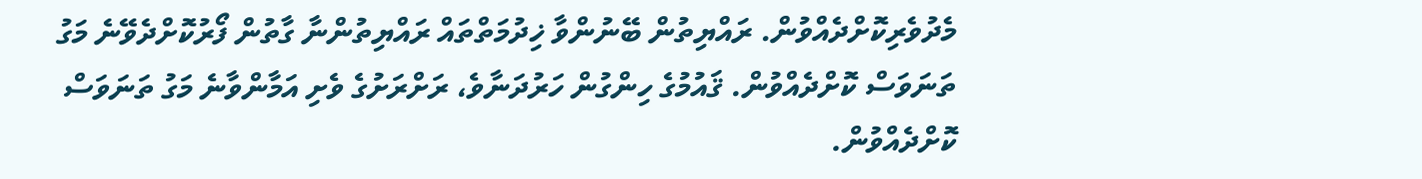މެދުވެރިކޮށްދެއްވުން. ރައްޔިތުން ބޭނުންވާ ޚިދުމަތްތައް ރައްޔިތުންނާ ގާތުން ފޯރުކޮށްދެވޭނެ މަގު ތަނަވަސް ކޮށްދެއްވުން. ޤައުމުގެ ހިންގުން ހަރުދަނާވެ، ރަށްރަށުގެ ވެށި އަމާންވާނެ މަގު ތަނަވަސް ކޮށްދެއްވުން.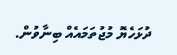ދުޅަހެޔޮ މުޖުތަމައެއް ބިނާވުން.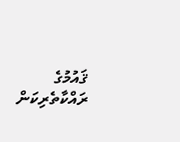ޤައުމުގެ ރައްކާތެރިކަން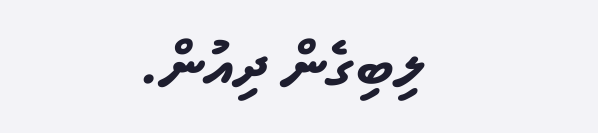ލިބިގެން ދިއުން.